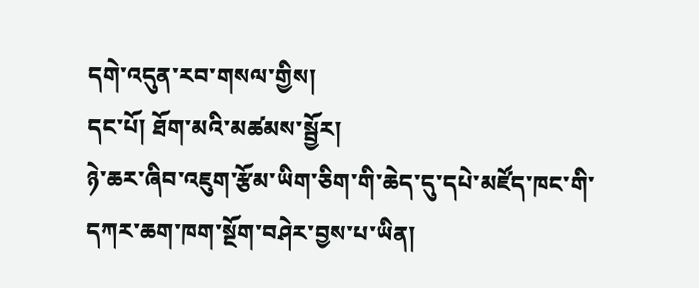དགེ་འདུན་རབ་གསལ་གྱིས།
དང་པོ། ཐོག་མའི་མཚམས་སྦྱོར།
ཉེ་ཆར་ཞིབ་འཇུག་རྩོམ་ཡིག་ཅིག་གི་ཆེད་དུ་དཔེ་མཛོད་ཁང་གི་དཀར་ཆག་ཁག་སྔོག་བཤེར་བྱས་པ་ཡིན།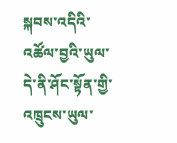སྐབས་འདིའི་འཚོལ་བྱའི་ཡུལ་དེ་ནི་ཤོང་སྟོན་གྱི་འཁྲུངས་ཡུལ་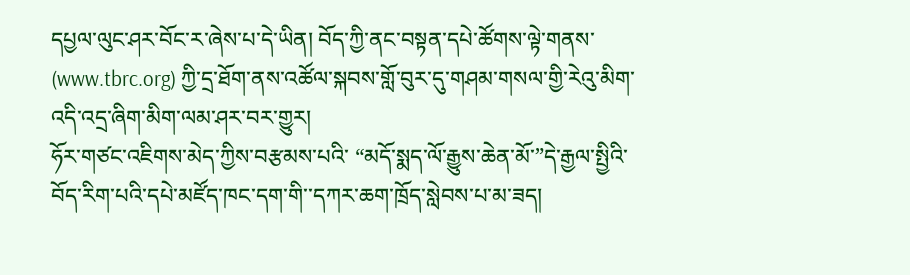དཔྱལ་ལུང་ཤར་བོང་ར་ཞེས་པ་དེ་ཡིན། བོད་ཀྱི་ནང་བསྟན་དཔེ་ཚོགས་ལྟེ་གནས་ (www.tbrc.org) ཀྱི་དྲ་ཐོག་ནས་འཚོལ་སྐབས་གློ་བུར་དུ་གཤམ་གསལ་གྱི་རེའུ་མིག་འདི་འདྲ་ཞིག་མིག་ལམ་ཤར་བར་གྱུར།
ཧོར་གཙང་འཇིགས་མེད་ཀྱིས་བརྩམས་པའི་ “མདོ་སྨད་ལོ་རྒྱུས་ཆེན་མོ་”དེ་རྒྱལ་སྤྱིའི་བོད་རིག་པའི་དཔེ་མཛོད་ཁང་དག་གི་་དཀར་ཆག་ཁྲོད་སླེབས་པ་མ་ཟད།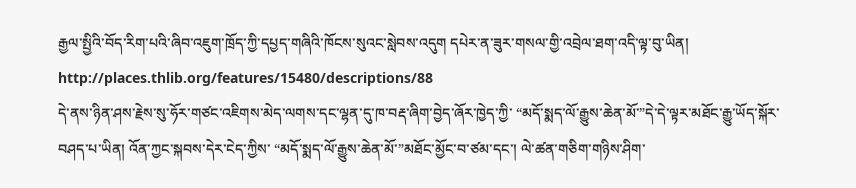རྒྱལ་སྤྱིའི་བོད་རིག་པའི་ཞིབ་འཇུག་ཁྲོད་ཀྱི་དཔྱད་གཞིའི་ཁོངས་སུའང་སླེབས་འདུག དཔེར་ན་ཟུར་གསལ་གྱི་འབྲེལ་ཐག་འདི་ལྟ་བུ་ཡིན། http://places.thlib.org/features/15480/descriptions/88
དེ་ནས་ཉིན་ཤས་རྗེས་སུ་ཧོར་གཙང་འཇིགས་མེད་ལགས་དང་ལྷན་དུ་ཁ་བརྡ་ཞིག་བྱེད་ཞོར་ཁྱེད་ཀྱི་ “མདོ་སྨད་ལོ་རྒྱུས་ཆེན་མོ་”དེ་དེ་ལྟར་མཐོང་རྒྱུ་ཡོད་སྐོར་བཤད་པ་ཡིན། འོན་ཀྱང་སྐབས་དེར་ངེད་ཀྱིས་ “མདོ་སྨད་ལོ་རྒྱུས་ཆེན་མོ་”མཐོང་མྱོང་བ་ཙམ་དང་། ལེ་ཚན་གཅིག་གཉིས་ཤིག་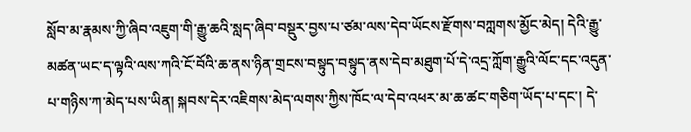སློབ་མ་རྣམས་ཀྱི་ཞིབ་འཇུག་གི་རྒྱུ་ཆའི་སླད་ཞིབ་བསྡུར་བྱས་པ་ཙམ་ལས་དེབ་ཡོངས་རྫོགས་བཀླགས་མྱོང་མེད། དེའི་རྒྱུ་མཚན་ཡང་ད་ལྟའི་ལས་ཀའི་ངོ་བོའི་ཆ་ནས་ཉིན་གྲངས་བསྟུད་བསྟུད་ནས་དེབ་མཐུག་པོ་དེ་འདྲ་ཀློག་རྒྱུའི་ལོང་དང་འདུན་པ་གཉིས་ཀ་མེད་པས་ཡིན། སྐབས་དེར་འཇིགས་མེད་ལགས་ཀྱིས་ཁོང་ལ་དེབ་འཕར་མ་ཆ་ཚང་གཅིག་ཡོད་པ་དང་། དེ་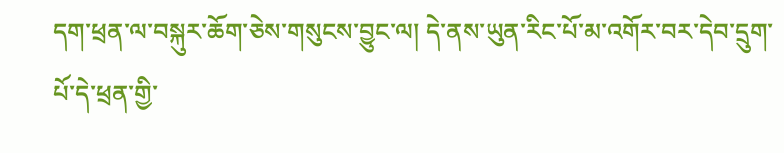དག་ཕྲན་ལ་བསྐུར་ཆོག་ཅེས་གསུངས་བྱུང་ལ། དེ་ནས་ཡུན་རིང་པོ་མ་འགོར་བར་དེབ་དྲུག་པོ་དེ་ཕྲན་གྱི་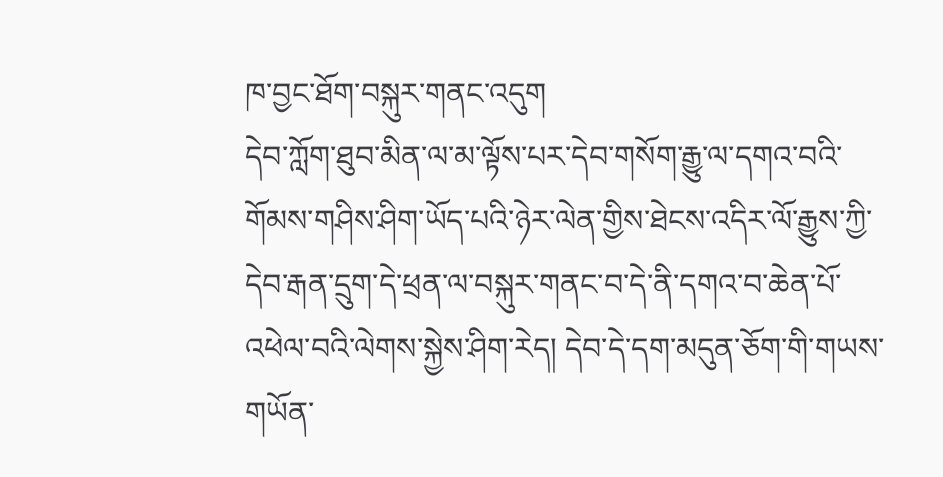ཁ་བྱང་ཐོག་བསྐུར་གནང་འདུག
དེབ་ཀློག་ཐུབ་མིན་ལ་མ་ལྟོས་པར་དེབ་གསོག་རྒྱུ་ལ་དགའ་བའི་གོམས་གཤིས་ཤིག་ཡོད་པའི་ཉེར་ལེན་གྱིས་ཐེངས་འདིར་ལོ་རྒྱུས་ཀྱི་དེབ་རྒན་དྲུག་དེ་ཕྲན་ལ་བསྐུར་གནང་བ་དེ་ནི་དགའ་བ་ཆེན་པོ་འཕེལ་བའི་ལེགས་སྐྱེས་ཤིག་རེད། དེབ་དེ་དག་མདུན་ཅོག་གི་གཡས་གཡོན་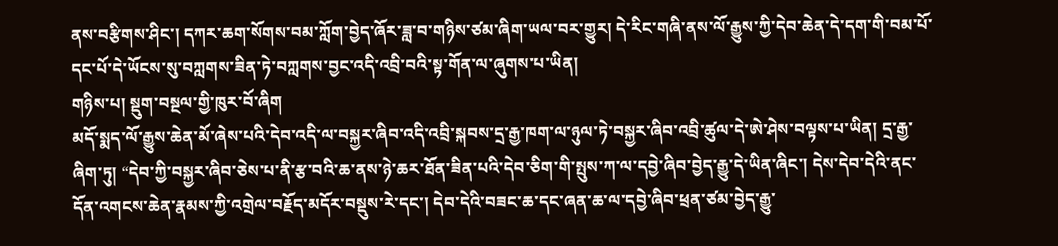ནས་བརྩིགས་ཤིང་། དཀར་ཆག་སོགས་བམ་ཀློག་བྱེད་ཞོར་ཟླ་བ་གཉིས་ཙམ་ཞིག་ཡལ་བར་གྱུར། དེ་རིང་གཞི་ནས་ལོ་རྒྱུས་ཀྱི་དེབ་ཆེན་དེ་དག་གི་བམ་པོ་དང་པོ་དེ་ཡོངས་སུ་བཀླགས་ཟིན་ཏེ་བཀླགས་བྱང་འདི་འབྲི་བའི་སྟ་གོན་ལ་ཞུགས་པ་ཡིན།
གཉིས་པ། སྡུག་བསྔལ་གྱི་ཁུར་བོ་ཞིག
མདོ་སྨད་ལོ་རྒྱུས་ཆེན་མོ་ཞེས་པའི་དེབ་འདི་ལ་བསྐྱར་ཞིབ་འདི་འབྲི་སྐབས་དྲ་རྒྱ་ཁག་ལ་ཉུལ་ཏེ་བསྐྱར་ཞིབ་འབྲི་ཚུལ་དེ་ཨེ་ཤེས་བལྟས་པ་ཡིན། དྲ་རྒྱ་ཞིག་ཏུ། “དེབ་ཀྱི་བསྐྱར་ཞིབ་ཅེས་པ་ནི་རྩ་བའི་ཆ་ནས་ཉེ་ཆར་ཐོན་ཟིན་པའི་དེབ་ཅིག་གི་སྤུས་ཀ་ལ་དབྱེ་ཞིབ་བྱེད་རྒྱུ་དེ་ཡིན་ཞིང་། དེས་དེབ་དེའི་ནང་དོན་འགངས་ཆེན་རྣམས་ཀྱི་འགྲེལ་བརྗོད་མདོར་བསྡུས་རེ་དང་། དེབ་དེའི་བཟང་ཆ་དང་ཞན་ཆ་ལ་དབྱེ་ཞིབ་ཕྲན་ཙམ་བྱེད་རྒྱུ་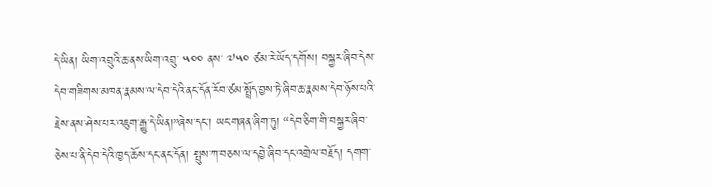དེ་ཡིན། ཡིག་འབྲུའི་ཆ་ནས་ཡིག་འབྲུ་ ༥༠༠ ནས་ ༧༥༠ ཙམ་རེ་ཡོད་དགོས། བསྐྱར་ཞིབ་དེས་དེབ་གཟིགས་མཁན་རྣམས་ལ་དེབ་དེའི་ནང་དོན་རོབ་ཙམ་སྤྲོད་བྱས་ཏེ་ཞིབ་ཆ་རྣམས་དེབ་ཉོས་པའི་རྗེས་ནས་ཤེས་པར་འཇུག་རྒྱུ་དེ་ཡིན།”ཞེས་དང་། ཡང་གཞན་ཞིག་ཏུ། “དེབ་ཅིག་གི་བསྐྱར་ཞིབ་ཅེས་པ་ནི་དེབ་དེའི་ཁྱད་ཆོས་དང་ནང་དོན། སྤུས་ཀ་བཅས་ལ་དབྱེ་ཞིབ་དང་འགྲེལ་བརྗོད། དགག་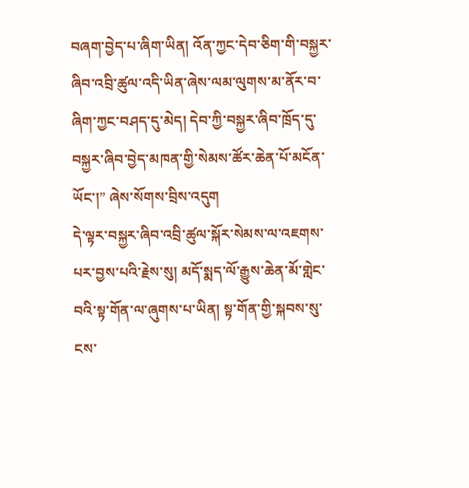བཞག་བྱེད་པ་ཞིག་ཡིན། འོན་ཀྱང་དེབ་ཅིག་གི་བསྐྱར་ཞིབ་འབྲི་ཚུལ་འདི་ཡིན་ཞེས་ལམ་ལུགས་མ་ནོར་བ་ཞིག་ཀྱང་བཤད་དུ་མེད། དེབ་ཀྱི་བསྐྱར་ཞིབ་ཁྲོད་དུ་བསྐྱར་ཞིབ་བྱེད་མཁན་གྱི་སེམས་ཚོར་ཆེན་པོ་མངོན་ཡོང་།” ཞེས་སོགས་བྲིས་འདུག
དེ་ལྟར་བསྐྱར་ཞིབ་འབྲི་ཚུལ་སྐོར་སེམས་ལ་འཇགས་པར་བྱས་པའི་རྗེས་སུ། མདོ་སྨད་ལོ་རྒྱུས་ཆེན་མོ་གླེང་བའི་སྟ་གོན་ལ་ཞུགས་པ་ཡིན། སྟ་གོན་གྱི་སྐབས་སུ་ངས་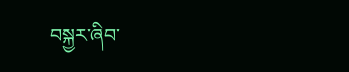བསྐྱར་ཞིབ་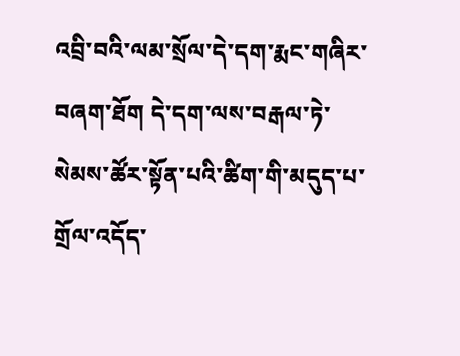འབྲི་བའི་ལམ་སྲོལ་དེ་དག་རྨང་གཞིར་བཞག་ཐོག དེ་དག་ལས་བརྒལ་ཏེ་སེམས་ཚོར་སྟོན་པའི་ཚིག་གི་མདུད་པ་གྲོལ་འདོད་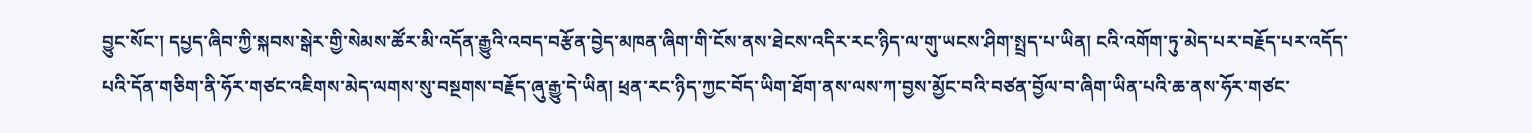བྱུང་སོང་། དཔྱད་ཞིབ་ཀྱི་སྐབས་སྒེར་གྱི་སེམས་ཚོར་མི་འདོན་རྒྱུའི་འབད་བརྩོན་བྱེད་མཁན་ཞིག་གི་ངོས་ནས་ཐེངས་འདིར་རང་ཉིད་ལ་གུ་ཡངས་ཤིག་སྤྲད་པ་ཡིན། ངའི་འགོག་ཏུ་མེད་པར་བརྗོད་པར་འདོད་པའི་དོན་གཅིག་ནི་ཧོར་གཙང་འཇིགས་མེད་ལགས་སུ་བསྔགས་བརྗོད་ཞུ་རྒྱུ་དེ་ཡིན། ཕྲན་རང་ཉིད་ཀྱང་བོད་ཡིག་ཐོག་ནས་ལས་ཀ་བྱས་མྱོང་བའི་བཙན་བྱོལ་བ་ཞིག་ཡིན་པའི་ཆ་ནས་ཧོར་གཙང་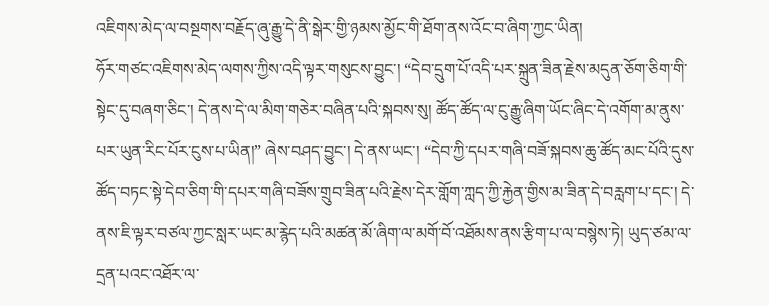འཇིགས་མེད་ལ་བསྔགས་བརྗོད་ཞུ་རྒྱུ་དེ་ནི་སྒེར་གྱི་ཉམས་མྱོང་གི་ཐོག་ནས་འོང་བ་ཞིག་ཀྱང་ཡིན།
ཧོར་གཙང་འཇིགས་མེད་ལགས་ཀྱིས་འདི་ལྟར་གསུངས་བྱུང་། “དེབ་དྲུག་པོ་འདི་པར་སྐྲུན་ཟིན་རྗེས་མདུན་ཅོག་ཅིག་གི་སྟེང་དུ་བཞག་ཅིང་། དེ་ནས་དེ་ལ་མིག་གཅེར་བཞིན་པའི་སྐབས་སུ། ཚོད་ཚོད་ལ་ངུ་རྒྱུ་ཞིག་ཡོང་ཞིང་དེ་འགོག་མ་ནུས་པར་ཡུན་རིང་པོར་ངུས་པ་ཡིན།” ཞེས་བཤད་བྱུང་། དེ་ནས་ཡང་། “དེབ་ཀྱི་དཔར་གཞི་བཟོ་སྐབས་ཆུ་ཚོད་མང་པོའི་དུས་ཚོད་བཏང་སྟེ་དེབ་ཅིག་གི་དཔར་གཞི་བཟོས་གྲུབ་ཟིན་པའི་རྗེས་དེར་གློག་ཀླད་ཀྱི་རྐྱེན་གྱིས་མ་ཟིན་དེ་བརླག་པ་དང་། དེ་ནས་ཇི་ལྟར་བཙལ་ཀྱང་སླར་ཡང་མ་རྙེད་པའི་མཚན་མོ་ཞིག་ལ་མགོ་བོ་འཐོམས་ནས་རྩིག་པ་ལ་བསྙེས་ཏེ། ཡུད་ཙམ་ལ་དྲན་པའང་འཐོར་ལ་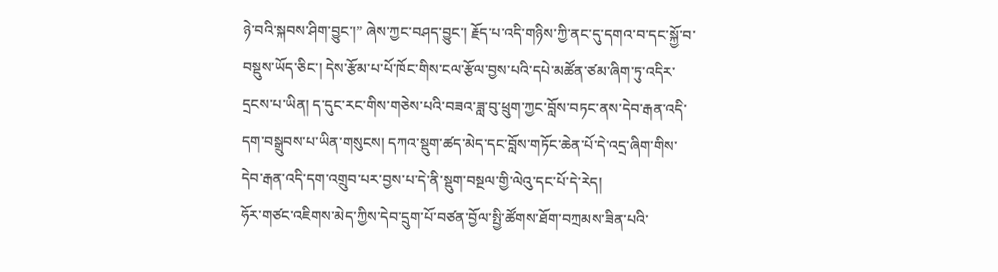ཉེ་བའི་སྐབས་ཤིག་བྱུང་།” ཞེས་ཀྱང་བཤད་བྱུང་། རྗོད་པ་འདི་གཉིས་ཀྱི་ནང་དུ་དགའ་བ་དང་སྐྱོ་བ་བསྡུས་ཡོད་ཅིང་། དེས་རྩོམ་པ་པོ་ཁོང་གིས་ངལ་རྩོལ་བྱས་པའི་དཔེ་མཚོན་ཙམ་ཞིག་ཏུ་འདིར་དྲངས་པ་ཡིན། ད་དུང་རང་གིས་གཅེས་པའི་བཟའ་ཟླ་བུ་ཕྲུག་ཀྱང་བློས་བཏང་ནས་དེབ་རྒན་འདི་དག་བསྒྲུབས་པ་ཡིན་གསུངས། དཀའ་སྡུག་ཚད་མེད་དང་བློས་གཏོང་ཆེན་པོ་དེ་འདྲ་ཞིག་གིས་དེབ་རྒན་འདི་དག་འགྲུབ་པར་བྱས་པ་དེ་ནི་སྡུག་བསྔལ་གྱི་ལེའུ་དང་པོ་དེ་རེད།
ཧོར་གཙང་འཇིགས་མེད་ཀྱིས་དེབ་དྲུག་པོ་བཙན་བྱོལ་སྤྱི་ཚོགས་ཐོག་བཀྲམས་ཟིན་པའི་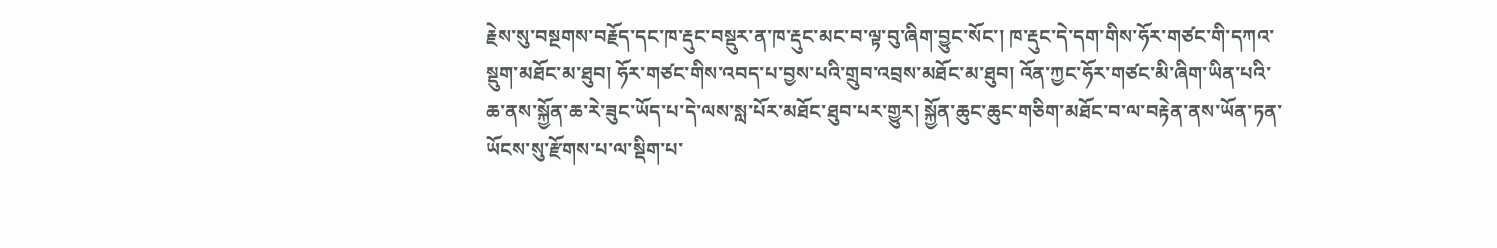རྗེས་སུ་བསྔགས་བརྗོད་དང་ཁ་རྡུང་བསྡུར་ན་ཁ་རྡུང་མང་བ་ལྟ་བུ་ཞིག་བྱུང་སོང་། ཁ་རྡུང་དེ་དག་གིས་ཧོར་གཙང་གི་དཀའ་སྡུག་མཐོང་མ་ཐུབ། ཧོར་གཙང་གིས་འབད་པ་བྱས་པའི་གྲུབ་འབྲས་མཐོང་མ་ཐུབ། འོན་ཀྱང་ཧོར་གཙང་མི་ཞིག་ཡིན་པའི་ཆ་ནས་སྐྱོན་ཆ་རེ་ཟུང་ཡོད་པ་དེ་ལས་སླ་པོར་མཐོང་ཐུབ་པར་གྱུར། སྐྱོན་ཆུང་ཆུང་གཅིག་མཐོང་བ་ལ་བརྟེན་ནས་ཡོན་ཏན་ཡོངས་སུ་རྫོགས་པ་ལ་སྡིག་པ་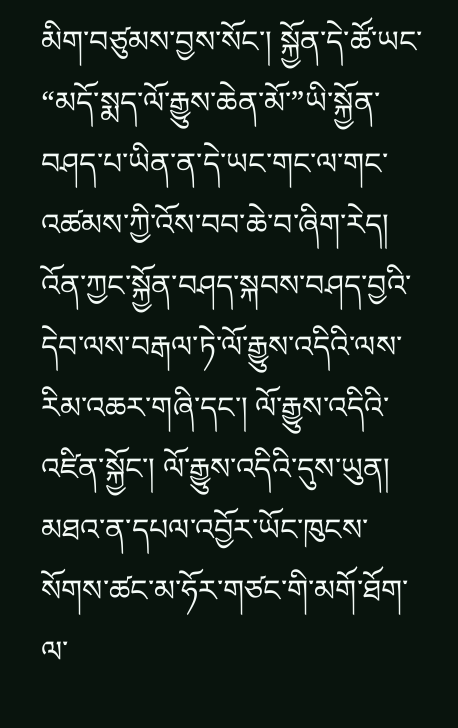མིག་བཙུམས་བྱས་སོང་། སྐྱོན་དེ་ཚོ་ཡང་ “མདོ་སྨད་ལོ་རྒྱུས་ཆེན་མོ་”ཡི་སྐྱོན་བཤད་པ་ཡིན་ན་དེ་ཡང་གང་ལ་གང་འཚམས་ཀྱི་འོས་བབ་ཆེ་བ་ཞིག་རེད། འོན་ཀྱང་སྐྱོན་བཤད་སྐབས་བཤད་བྱའི་དེབ་ལས་བརྒལ་ཏེ་ལོ་རྒྱུས་འདིའི་ལས་རིམ་འཆར་གཞི་དང་། ལོ་རྒྱུས་འདིའི་འཛིན་སྐྱོང་། ལོ་རྒྱུས་འདིའི་དུས་ཡུན། མཐའ་ན་དཔལ་འབྱོར་ཡོང་ཁུངས་སོགས་ཚང་མ་ཧོར་གཙང་གི་མགོ་ཐོག་ལ་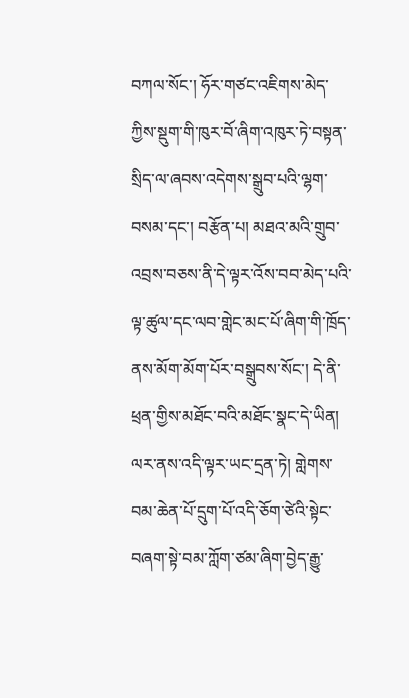བཀལ་སོང་། ཧོར་གཙང་འཇིགས་མེད་ཀྱིས་སྡུག་གི་ཁུར་བོ་ཞིག་འཁུར་ཏེ་བསྟན་སྲིད་ལ་ཞབས་འདེགས་སྒྲུབ་པའི་ལྷག་བསམ་དང་། བརྩོན་པ། མཐའ་མའི་གྲུབ་འབྲས་བཅས་ནི་དེ་ལྟར་འོས་བབ་མེད་པའི་ལྟ་ཚུལ་དང་ལབ་གླེང་མང་པོ་ཞིག་གི་ཁྲོད་ནས་མོག་མོག་པོར་བསྒྲུབས་སོང་། དེ་ནི་ཕྲན་གྱིས་མཐོང་བའི་མཐོང་སྣང་དེ་ཡིན།
ལར་ནས་འདི་ལྟར་ཡང་དྲན་ཏེ། གླེགས་བམ་ཆེན་པོ་དྲུག་པོ་འདི་ཅོག་ཙེའི་སྟེང་བཞག་སྟེ་བམ་ཀློག་ཙམ་ཞིག་བྱེད་རྒྱུ་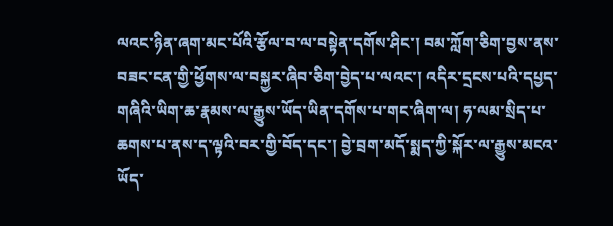ལའང་ཉིན་ཞག་མང་པོའི་རྩོལ་བ་ལ་བསྟེན་དགོས་ཤིང་། བམ་ཀློག་ཅིག་བྱས་ནས་བཟང་ངན་གྱི་ཕྱོགས་ལ་བསྐྱར་ཞིབ་ཅིག་བྱེད་པ་ལའང་། འདིར་དྲངས་པའི་དཔྱད་གཞིའི་ཡིག་ཆ་རྣམས་ལ་རྒྱུས་ཡོད་ཡིན་དགོས་པ་གང་ཞིག་ལ། ཧ་ལམ་སྲིད་པ་ཆགས་པ་ནས་ད་ལྟའི་བར་གྱི་བོད་དང་། བྱེ་བྲག་མདོ་སྨད་ཀྱི་སྐོར་ལ་རྒྱུས་མངའ་ཡོད་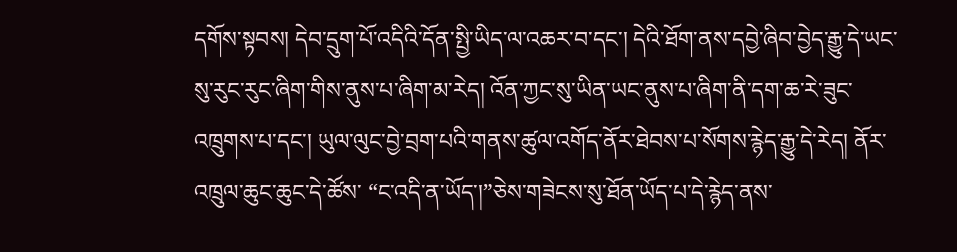དགོས་སྟབས། དེབ་དྲུག་པོ་འདིའི་དོན་སྤྱི་ཡིད་ལ་འཆར་བ་དང་། དེའི་ཐོག་ནས་དབྱེ་ཞིབ་བྱེད་རྒྱུ་དེ་ཡང་སུ་རུང་རུང་ཞིག་གིས་ནུས་པ་ཞིག་མ་རེད། འོན་ཀྱང་སུ་ཡིན་ཡང་ནུས་པ་ཞིག་ནི་དག་ཆ་རེ་ཟུང་འཁྲུགས་པ་དང་། ཡུལ་ལུང་བྱེ་བྲག་པའི་གནས་ཚུལ་འགོད་ནོར་ཐེབས་པ་སོགས་རྙེད་རྒྱུ་དེ་རེད། ནོར་འཁྲུལ་ཆུང་ཆུང་དེ་ཚོས་ “ང་འདི་ན་ཡོད་།”ཅེས་གཟེངས་སུ་ཐོན་ཡོད་པ་དེ་རྙེད་ནས་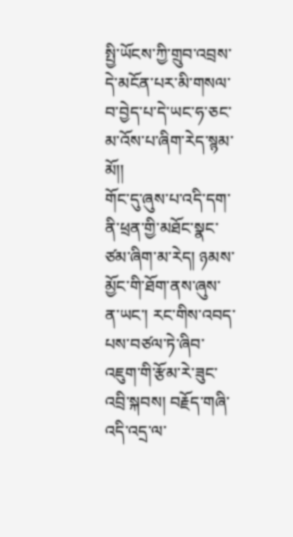སྤྱི་ཡོངས་ཀྱི་གྲུབ་འབྲས་དེ་མངོན་པར་མི་གསལ་བ་བྱེད་པ་དེ་ཡང་ཧ་ཅང་མ་འོས་པ་ཞིག་རེད་སྙམ་མོ།།
གོང་དུ་ཞུས་པ་འདི་དག་ནི་ཕྲན་གྱི་མཐོང་སྣང་ཙམ་ཞིག་མ་རེད། ཉམས་མྱོང་གི་ཐོག་ནས་ཞུས་ན་ཡང་། རང་གིས་འབད་པས་བཙལ་ཏེ་ཞིབ་འཇུག་གི་རྩོམ་རེ་ཟུང་འབྲི་སྐབས། བརྗོད་གཞི་འདི་འདྲ་ལ་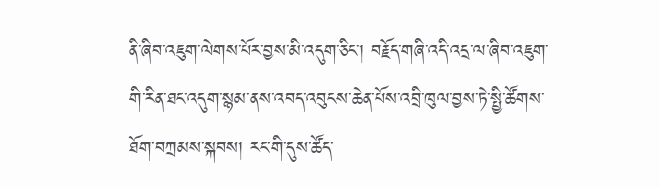ནི་ཞིབ་འཇུག་ལེགས་པོར་བྱས་མི་འདུག་ཅིང་། བརྗོད་གཞི་འདི་འདྲ་ལ་ཞིབ་འཇུག་གི་རིན་ཐང་འདུག་སྙམ་ནས་འབད་འབུངས་ཆེན་པོས་འབྲི་ཁུལ་བྱས་ཏེ་སྤྱི་ཚོགས་ཐོག་བཀྲམས་སྐབས། རང་གི་དུས་ཚོད་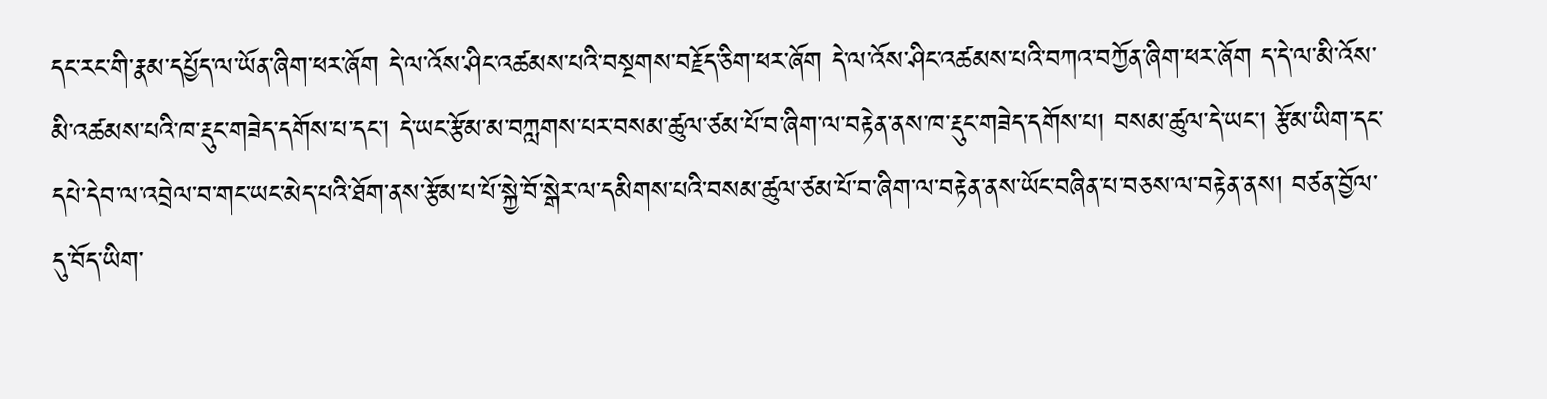དང་རང་གི་རྣམ་དཔྱོད་ལ་ཡོན་ཞིག་ཕར་ཞོག དེ་ལ་འོས་ཤིང་འཚམས་པའི་བསྔགས་བརྗོད་ཅིག་ཕར་ཞོག དེ་ལ་འོས་ཤིང་འཚམས་པའི་བཀའ་བཀྱོན་ཞིག་ཕར་ཞོག ད་དེ་ལ་མི་འོས་མི་འཚམས་པའི་ཁ་རྡུང་གཟེད་དགོས་པ་དང་། དེ་ཡང་རྩོམ་མ་བཀླགས་པར་བསམ་ཚུལ་ཙམ་པོ་བ་ཞིག་ལ་བརྟེན་ནས་ཁ་རྡུང་གཟེད་དགོས་པ། བསམ་ཚུལ་དེ་ཡང་། རྩོམ་ཡིག་དང་དཔེ་དེབ་ལ་འབྲེལ་བ་གང་ཡང་མེད་པའི་ཐོག་ནས་རྩོམ་པ་པོ་སྐྱེ་བོ་སྒེར་ལ་དམིགས་པའི་བསམ་ཚུལ་ཙམ་པོ་བ་ཞིག་ལ་བརྟེན་ནས་ཡོང་བཞིན་པ་བཅས་ལ་བརྟེན་ནས། བཙན་བྱོལ་དུ་བོད་ཡིག་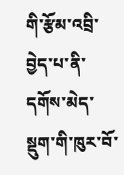གི་རྩོམ་འབྲི་བྱེད་པ་ནི་དགོས་མེད་སྡུག་གི་ཁུར་བོ་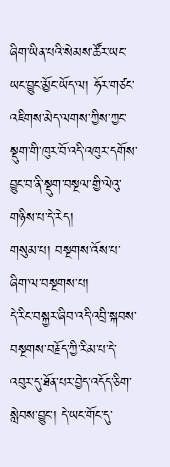ཞིག་ཡིན་པའི་སེམས་ཚོར་ཡང་ཡང་བྱུང་མྱོང་ཡོད་ལ། ཧོར་གཙང་འཇིགས་མེད་ལགས་ཀྱིས་ཀྱང་སྡུག་གི་ཁུར་བོ་འདི་འཁུར་དགོས་བྱུང་བ་ནི་སྡུག་བསྔལ་གྱི་ལེའུ་གཉིས་པ་དེ་རེད།
གསུམ་པ། བསྔགས་འོས་པ་ཞིག་ལ་བསྔགས་པ།
དེ་རིང་བསྐྱར་ཞིབ་འདི་འབྲི་སྐབས་བསྔགས་བརྗོད་ཀྱི་རིམ་པ་དེ་འབུར་དུ་ཐོན་པར་བྱེད་འདོད་ཅིག་སླེབས་བྱུང་། དེ་ཡང་གོང་དུ་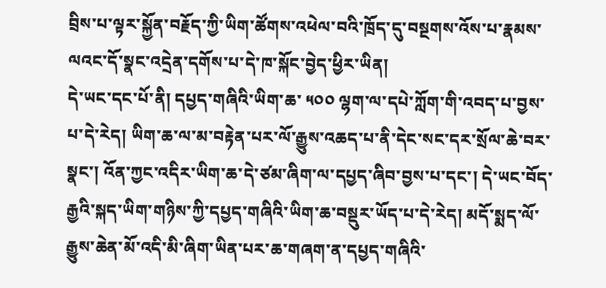བྲིས་པ་ལྟར་སྐྱོན་བརྗོད་ཀྱི་ཡིག་ཚོགས་འཕེལ་བའི་ཁྲོད་དུ་བསྔགས་འོས་པ་རྣམས་ལའང་དོ་སྣང་འདྲེན་དགོས་པ་དེ་ཁ་སྐོང་བྱེད་ཕྱིར་ཡིན།
དེ་ཡང་དང་པོ་ནི། དཔྱད་གཞིའི་ཡིག་ཆ་ ༥༠༠ ལྷག་ལ་དཔེ་ཀློག་གི་འབད་པ་བྱས་པ་དེ་རེད། ཡིག་ཆ་ལ་མ་བརྟེན་པར་ལོ་རྒྱུས་འཆད་པ་ནི་དེང་སང་དར་སྲོལ་ཆེ་བར་སྣང་། འོན་ཀྱང་འདིར་ཡིག་ཆ་དེ་ཙམ་ཞིག་ལ་དཔྱད་ཞིབ་བྱས་པ་དང་། དེ་ཡང་བོད་རྒྱའི་སྐད་ཡིག་གཉིས་ཀྱི་དཔྱད་གཞིའི་ཡིག་ཆ་བསྡུར་ཡོད་པ་དེ་རེད། མདོ་སྨད་ལོ་རྒྱུས་ཆེན་མོ་འདི་མི་ཞིག་ཡིན་པར་ཆ་གཞག་ན་དཔྱད་གཞིའི་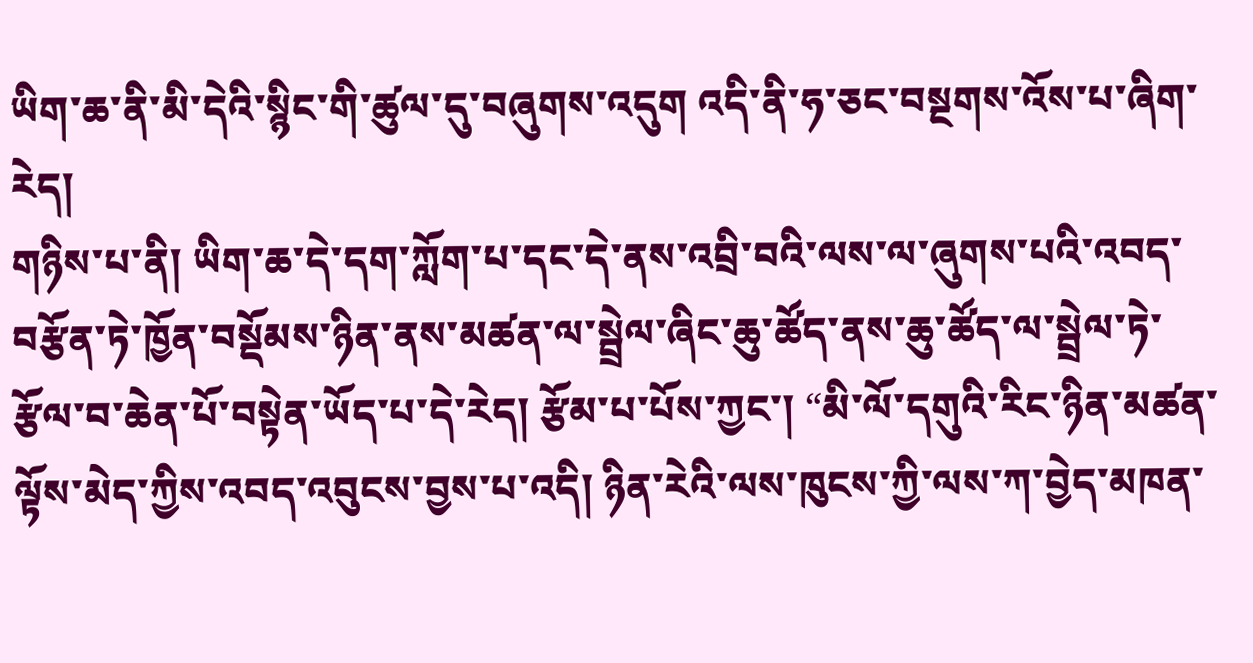ཡིག་ཆ་ནི་མི་དེའི་སྙིང་གི་ཚུལ་དུ་བཞུགས་འདུག འདི་ནི་ཧ་ཅང་བསྔགས་འོས་པ་ཞིག་རེད།
གཉིས་པ་ནི། ཡིག་ཆ་དེ་དག་ཀློག་པ་དང་དེ་ནས་འབྲི་བའི་ལས་ལ་ཞུགས་པའི་འབད་བརྩོན་ཏེ་ཁྱོན་བསྡོམས་ཉིན་ནས་མཚན་ལ་སྦྲེལ་ཞིང་ཆུ་ཚོད་ནས་ཆུ་ཚོད་ལ་སྦྲེལ་ཏེ་རྩོལ་བ་ཆེན་པོ་བསྟེན་ཡོད་པ་དེ་རེད། རྩོམ་པ་པོས་ཀྱང་། “མི་ལོ་དགུའི་རིང་ཉིན་མཚན་ལྟོས་མེད་ཀྱིས་འབད་འབུངས་བྱས་པ་འདི། ཉིན་རེའི་ལས་ཁུངས་ཀྱི་ལས་ཀ་བྱེད་མཁན་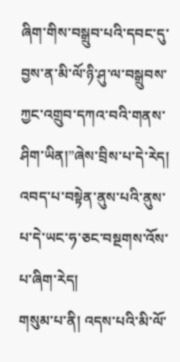ཞིག་གིས་བསྒྲུབ་པའི་དབང་དུ་བྱས་ན་མི་ལོ་ཉི་ཤུ་ལ་བསྒྲུབས་ཀྱང་འགྲུབ་དཀའ་བའི་གནས་ཤིག་ཡིན།”ཞེས་བྲིས་པ་དེ་རེད། འབད་པ་བསྟེན་ནུས་པའི་ནུས་པ་དེ་ཡང་ཧ་ཅང་བསྔགས་འོས་པ་ཞིག་རེད།
གསུམ་པ་ནི། འདས་པའི་མི་ལོ་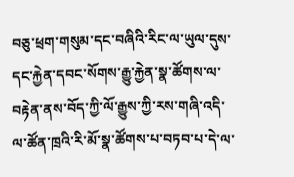བཅུ་ཕྲག་གསུམ་དང་བཞིའི་རིང་ལ་ཡུལ་དུས་དང་རྐྱེན་དབང་སོགས་རྒྱུ་རྐྱེན་སྣ་ཚོགས་ལ་བརྟེན་ནས་བོད་ཀྱི་ལོ་རྒྱུས་ཀྱི་རས་གཞི་འདི་ལ་ཚོན་ཁྲའི་རི་མོ་སྣ་ཚོགས་པ་བཏབ་པ་དེ་ལ་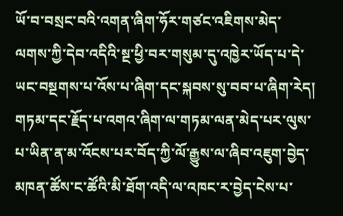ཡོ་བ་བསྲང་བའི་འགན་ཞིག་ཧོར་གཙང་འཇིགས་མེད་ལགས་ཀྱི་དེབ་འདིའི་སྔ་ཕྱི་བར་གསུམ་དུ་འཁྱེར་ཡོད་པ་དེ་ཡང་བསྔགས་པ་འོས་པ་ཞིག་དང་སྐབས་སུ་བབ་པ་ཞིག་རེད། གཏམ་དང་རྗོད་པ་འགའ་ཞིག་ལ་གཏམ་ལན་མེད་པར་ལུས་པ་ཡིན་ན་མ་འོངས་པར་བོད་ཀྱི་ལོ་རྒྱུས་ལ་ཞིབ་འཇུག་བྱེད་མཁན་ཚོས་ང་ཚོའི་མི་ཐོག་འདི་ལ་འཁང་ར་བྱེད་ངེས་པ་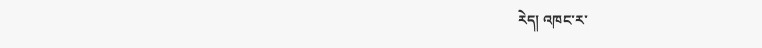རེད། འཁང་ར་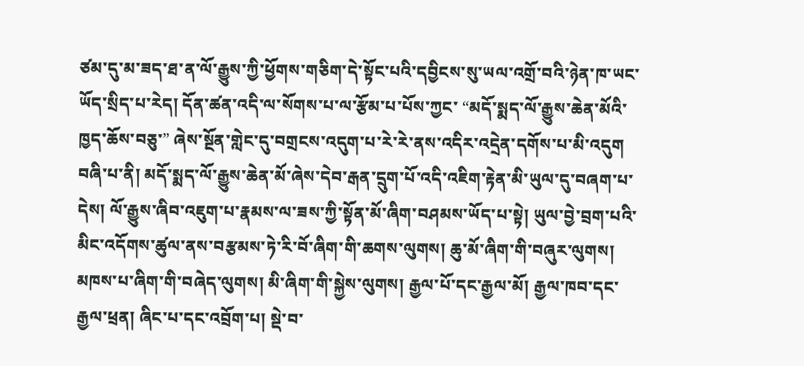ཙམ་དུ་མ་ཟད་ཐ་ན་ལོ་རྒྱུས་ཀྱི་ཕྱོགས་གཅིག་དེ་སྟོང་པའི་དབྱིངས་སུ་ཡལ་འགྲོ་བའི་ཉེན་ཁ་ཡང་ཡོད་སྲིད་པ་རེད། དོན་ཚན་འདི་ལ་སོགས་པ་ལ་རྩོམ་པ་པོས་ཀྱང་ “མདོ་སྨད་ལོ་རྒྱུས་ཆེན་མོའི་ཁྱད་ཆོས་བཅུ་” ཞེས་སྔོན་གླེང་དུ་བགྲངས་འདུག་པ་རེ་རེ་ནས་འདིར་འདྲེན་དགོས་པ་མི་འདུག
བཞི་པ་ནི། མདོ་སྨད་ལོ་རྒྱུས་ཆེན་མོ་ཞེས་དེབ་རྒན་དྲུག་པོ་འདི་འཇིག་རྟེན་མི་ཡུལ་དུ་བཞག་པ་དེས། ལོ་རྒྱུས་ཞིབ་འཇུག་པ་རྣམས་ལ་ཟས་ཀྱི་སྟོན་མོ་ཞིག་བཤམས་ཡོད་པ་སྟེ། ཡུལ་བྱེ་བྲག་པའི་མིང་འདོགས་ཚུལ་ནས་བརྩམས་ཏེ་རི་བོ་ཞིག་གི་ཆགས་ལུགས། ཆུ་མོ་ཞིག་གི་བཞུར་ལུགས། མཁས་པ་ཞིག་གི་བཞེད་ལུགས། མི་ཞིག་གི་སྐྱེས་ལུགས། རྒྱལ་པོ་དང་རྒྱལ་མོ། རྒྱལ་ཁབ་དང་རྒྱལ་ཕྲན། ཞིང་པ་དང་འབྲོག་པ། སྡེ་བ་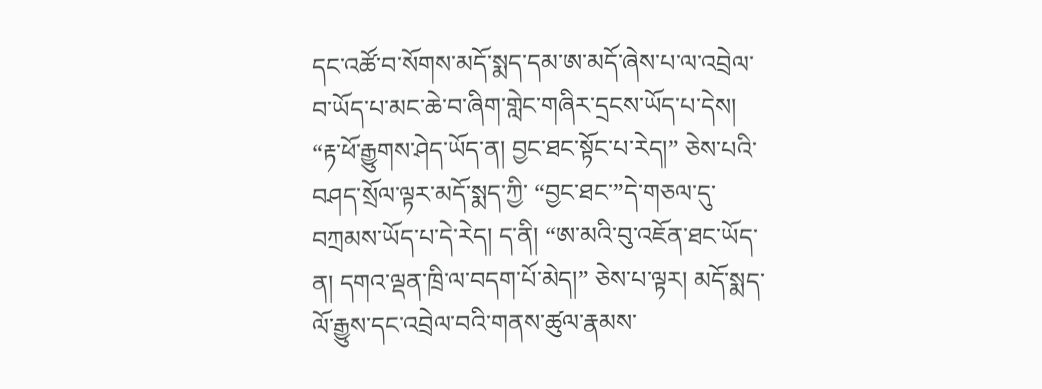དང་འཚོ་བ་སོགས་མདོ་སྨད་དམ་ཨ་མདོ་ཞེས་པ་ལ་འབྲེལ་བ་ཡོད་པ་མང་ཆེ་བ་ཞིག་གླེང་གཞིར་དྲངས་ཡོད་པ་དེས། “རྟ་ཕོ་རྒྱུགས་ཤེད་ཡོད་ན། བྱང་ཐང་སྟོང་པ་རེད།” ཅེས་པའི་བཤད་སྲོལ་ལྟར་མདོ་སྨད་ཀྱི་ “བྱང་ཐང་”དེ་གཅལ་དུ་བཀྲམས་ཡོད་པ་དེ་རེད། ད་ནི། “ཨ་མའི་བུ་འཇོན་ཐང་ཡོད་ན། དགའ་ལྡན་ཁྲི་ལ་བདག་པོ་མེད།” ཅེས་པ་ལྟར། མདོ་སྨད་ལོ་རྒྱུས་དང་འབྲེལ་བའི་གནས་ཚུལ་རྣམས་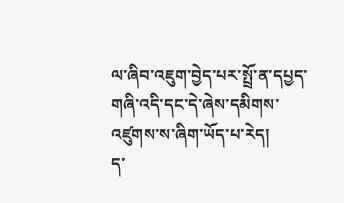ལ་ཞིབ་འཇུག་བྱེད་པར་སྤྲོ་ན་དཔྱད་གཞི་འདི་དང་དེ་ཞེས་དམིགས་འཛུགས་ས་ཞིག་ཡོད་པ་རེད།
ད་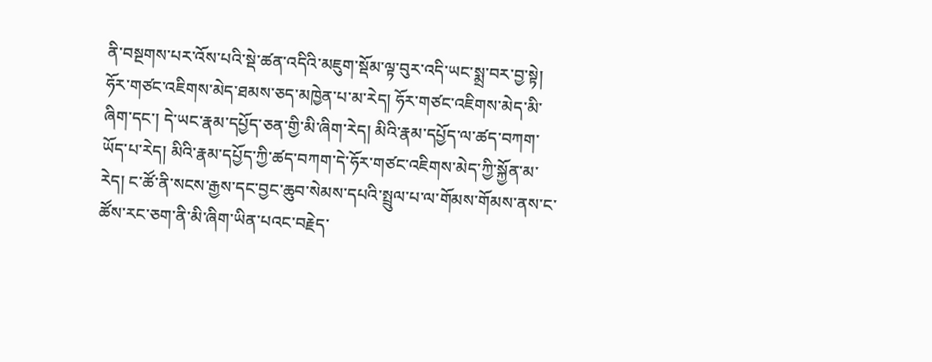ནི་བསྔགས་པར་འོས་པའི་སྡེ་ཚན་འདིའི་མཇུག་སྡོམ་ལྟ་བུར་འདི་ཡང་སྨྲ་བར་བྱ་སྟེ། ཧོར་གཙང་འཇིགས་མེད་ཐམས་ཅད་མཁྱེན་པ་མ་རེད། ཧོར་གཙང་འཇིགས་མེད་མི་ཞིག་དང་། དེ་ཡང་རྣམ་དཔྱོད་ཅན་གྱི་མི་ཞིག་རེད། མིའི་རྣམ་དཔྱོད་ལ་ཚད་བཀག་ཡོད་པ་རེད། མིའི་རྣམ་དཔྱོད་ཀྱི་ཚད་བཀག་དེ་ཧོར་གཙང་འཇིགས་མེད་ཀྱི་སྐྱོན་མ་རེད། ང་ཚོ་ནི་སངས་རྒྱས་དང་བྱང་ཆུབ་སེམས་དཔའི་སྤྲུལ་པ་ལ་གོམས་གོམས་ནས་ང་ཚོས་རང་ཅག་ནི་མི་ཞིག་ཡིན་པའང་བརྗེད་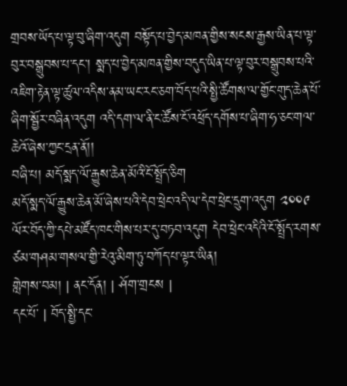གྲབས་ཡོད་པ་ལྟ་བུ་ཞིག་འདུག བསྟོད་པ་བྱེད་མཁན་གྱིས་སངས་རྒྱས་ཡིན་པ་ལྟ་བུར་བསྒྲུབས་པ་དང་། སྨད་པ་བྱེད་མཁན་གྱིས་བདུད་ཡིན་པ་ལྟ་བུར་བསྒྲུབས་པའི་འཇིག་རྟེན་ལྟ་ཚུལ་འདིས་ནམ་ཡང་རང་ཅག་བོད་པའི་སྤྱི་ཚོགས་ལ་གྱོང་གུད་ཆེན་པོ་ཞིག་སྦྱོར་བཞིན་འདུག འདི་དག་ལ་ནི་ང་ཚོས་ངོ་འཕྲོད་དགོས་པ་ཞིག་ཧ་ཅང་གལ་ཆེའོ་ཞེས་ཀྱང་དྲན་ནོ།།
བཞི་པ། མདོ་སྨད་ལོ་རྒྱུས་ཆེན་མོའི་ངོ་སྤྲོད་ཅིག
མདོ་སྨད་ལོ་རྒྱུས་ཆེན་མོ་ཞེས་པའི་དེབ་ཕྲེང་འདི་ལ་དེབ་ཕྲེང་དྲུག་འདུག ༢༠༠༩ ལོར་བོད་ཀྱི་དཔེ་མཛོད་ཁང་གིས་པར་དུ་བཏབ་འདུག དེབ་ཕྲེང་འདིའི་ངོ་སྤྲོད་རགས་ཙམ་གཤམ་གསལ་གྱི་རེའུ་མིག་ཏུ་བཀོད་པ་ལྟར་ཡིན།
གླེགས་བམ། | ནང་དོན། | ཤོག་གྲངས |
དང་པོ་ | བོད་སྤྱི་དང་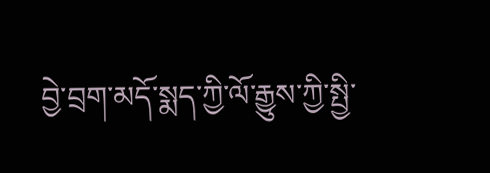བྱེ་བྲག་མདོ་སྨད་ཀྱི་ལོ་རྒྱུས་ཀྱི་སྤྱི་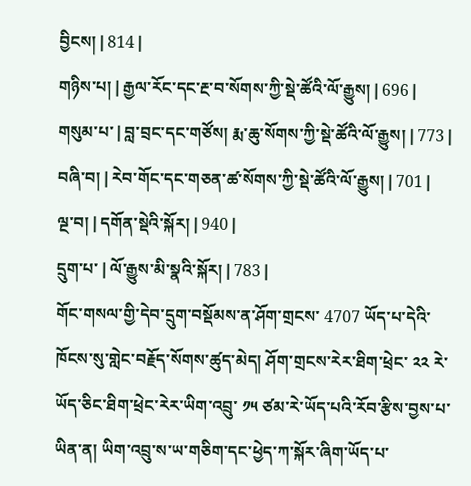བྱིངས། | 814 |
གཉིས་པ། | རྒྱལ་རོང་དང་རྔ་བ་སོགས་ཀྱི་སྡེ་ཚོའི་ལོ་རྒྱུས། | 696 |
གསུམ་པ་ | བླ་བྲང་དང་གཙོས། རྨ་ཆུ་སོགས་ཀྱི་སྡེ་ཚོའི་ལོ་རྒྱུས། | 773 |
བཞི་བ། | རེབ་གོང་དང་གཅན་ཚ་སོགས་ཀྱི་སྡེ་ཚོའི་ལོ་རྒྱུས། | 701 |
ལྔ་བ། | དགོན་སྡེའི་སྐོར། | 940 |
དྲུག་པ་ | ལོ་རྒྱུས་མི་སྣའི་སྐོར། | 783 |
གོང་གསལ་གྱི་དེབ་དྲུག་བསྡོམས་ན་ཤོག་གྲངས་ 4707 ཡོད་པ་དེའི་ཁོངས་སུ་གླེང་བརྗོད་སོགས་ཚུད་མེད། ཤོག་གྲངས་རེར་ཐིག་ཕྲེང་ ༢༢ རེ་ཡོད་ཅིང་ཐིག་ཕྲེང་རེར་ཡིག་འབྲུ་ ༡༥ ཙམ་རེ་ཡོད་པའི་རོབ་རྩིས་བྱས་པ་ཡིན་ན། ཡིག་འབྲུ་ས་ཡ་གཅིག་དང་ཕྱེད་ཀ་སྐོར་ཞིག་ཡོད་པ་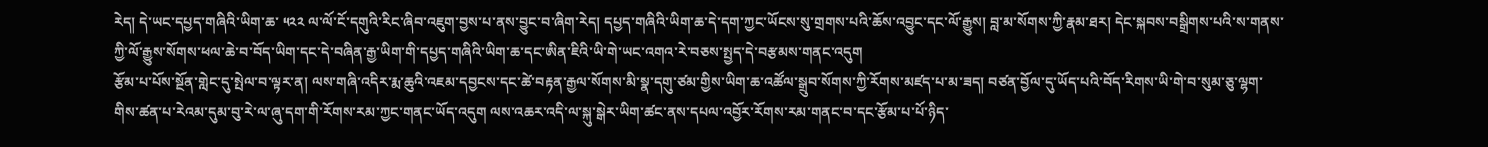རེད། དེ་ཡང་དཔྱད་གཞིའི་ཡིག་ཆ་ ༥༢༢ ལ་ལོ་ངོ་དགུའི་རིང་ཞིབ་འཇུག་བྱས་པ་ནས་བྱུང་བ་ཞིག་རེད། དཔྱད་གཞིའི་ཡིག་ཆ་དེ་དག་ཀྱང་ཡོངས་སུ་གྲགས་པའི་ཆོས་འབྱུང་དང་ལོ་རྒྱུས། བླ་མ་སོགས་ཀྱི་རྣམ་ཐར། དེང་སྐབས་བསྒྲིགས་པའི་ས་གནས་ཀྱི་ལོ་རྒྱུས་སོགས་ཕལ་ཆེ་བ་བོད་ཡིག་དང་དེ་བཞིན་རྒྱ་ཡིག་གི་དཔྱད་གཞིའི་ཡིག་ཆ་དང་ཨིན་ཇིའི་ཡི་གེ་ཡང་འགའ་རེ་བཅས་སྤྱད་དེ་བརྩམས་གནང་འདུག
རྩོམ་པ་པོས་སྔོན་གླེང་དུ་སྤེལ་བ་ལྟར་ན། ལས་གཞི་འདིར་རྨ་ཆུའི་འཇམ་དབྱངས་དང་ཚེ་བརྟན་རྒྱལ་སོགས་མི་སྣ་དགུ་ཙམ་གྱིས་ཡིག་ཆ་འཚོལ་སྒྲུབ་སོགས་ཀྱི་རོགས་མཛད་པ་མ་ཟད། བཙན་བྱོལ་དུ་ཡོད་པའི་བོད་རིགས་ཡི་གེ་བ་སུམ་ཅུ་ལྷག་གིས་ཚན་པ་རེའམ་དུམ་བུ་རེ་ལ་ཞུ་དག་གི་རོགས་རམ་ཀྱང་གནང་ཡོད་འདུག ལས་འཆར་འདི་ལ་སྐུ་སྒེར་ཡིག་ཚང་ནས་དཔལ་འབྱོར་རོགས་རམ་གནང་བ་དང་རྩོམ་པ་པོ་ཉིད་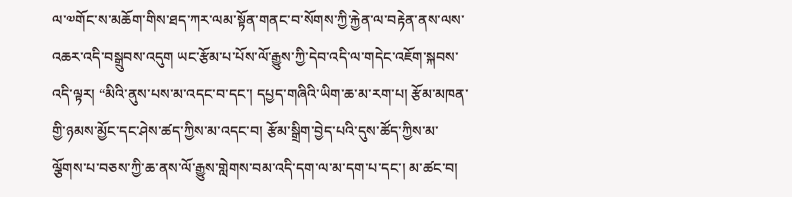ལ་༧གོང་ས་མཆོག་གིས་ཐད་ཀར་ལམ་སྟོན་གནང་བ་སོགས་ཀྱི་རྐྱེན་ལ་བརྟེན་ནས་ལས་འཆར་འདི་བསྒྲུབས་འདུག ཡང་རྩོམ་པ་པོས་ལོ་རྒྱུས་ཀྱི་དེབ་འདི་ལ་གདེང་འཇོག་སྐབས་འདི་ལྟར། “མིའི་ནུས་པས་མ་འདང་བ་དང་། དཔྱད་གཞིའི་ཡིག་ཆ་མ་རག་པ། རྩོམ་མཁན་གྱི་ཉམས་མྱོང་དང་ཤེས་ཚད་ཀྱིས་མ་འདང་བ། རྩོམ་སྒྲིག་བྱེད་པའི་དུས་ཚོད་ཀྱིས་མ་ལྕོགས་པ་བཅས་ཀྱི་ཆ་ནས་ལོ་རྒྱུས་གླེགས་བམ་འདི་དག་ལ་མ་དག་པ་དང་། མ་ཚང་བ།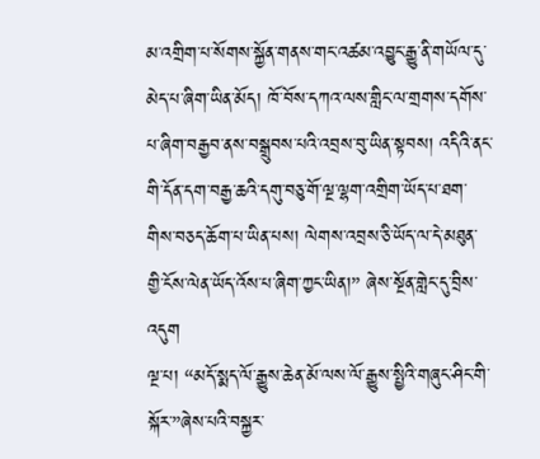མ་འགྲིག་པ་སོགས་སྐྱོན་གནས་གང་འཚམ་འབྱུང་རྒྱུ་ནི་གཡོལ་དུ་མེད་པ་ཞིག་ཡིན་མོད། ཁོ་བོས་དཀའ་ལས་གླིང་ལ་གྲགས་དགོས་པ་ཞིག་བརྒྱབ་ནས་བསྒྲུབས་པའི་འབྲས་བུ་ཡིན་སྟབས། འདིའི་ནང་གི་དོན་དག་བརྒྱ་ཆའི་དགུ་བཅུ་གོ་ལྔ་ལྷག་འགྲིག་ཡོད་པ་ཐག་གིས་བཅད་ཆོག་པ་ཡིན་པས། ལེགས་འབྲས་ཅི་ཡོད་ལ་དེ་མཐུན་གྱི་ངོས་ལེན་ཡོད་འོས་པ་ཞིག་ཀྱང་ཡིན།” ཞེས་སྔོན་གླེང་དུ་བྲིས་འདུག
ལྔ་པ། “མདོ་སྨད་ལོ་རྒྱུས་ཆེན་མོ་ལས་ལོ་རྒྱུས་སྤྱིའི་གཞུང་ཤིང་གི་སྐོར་”ཞེས་པའི་བསྐྱར་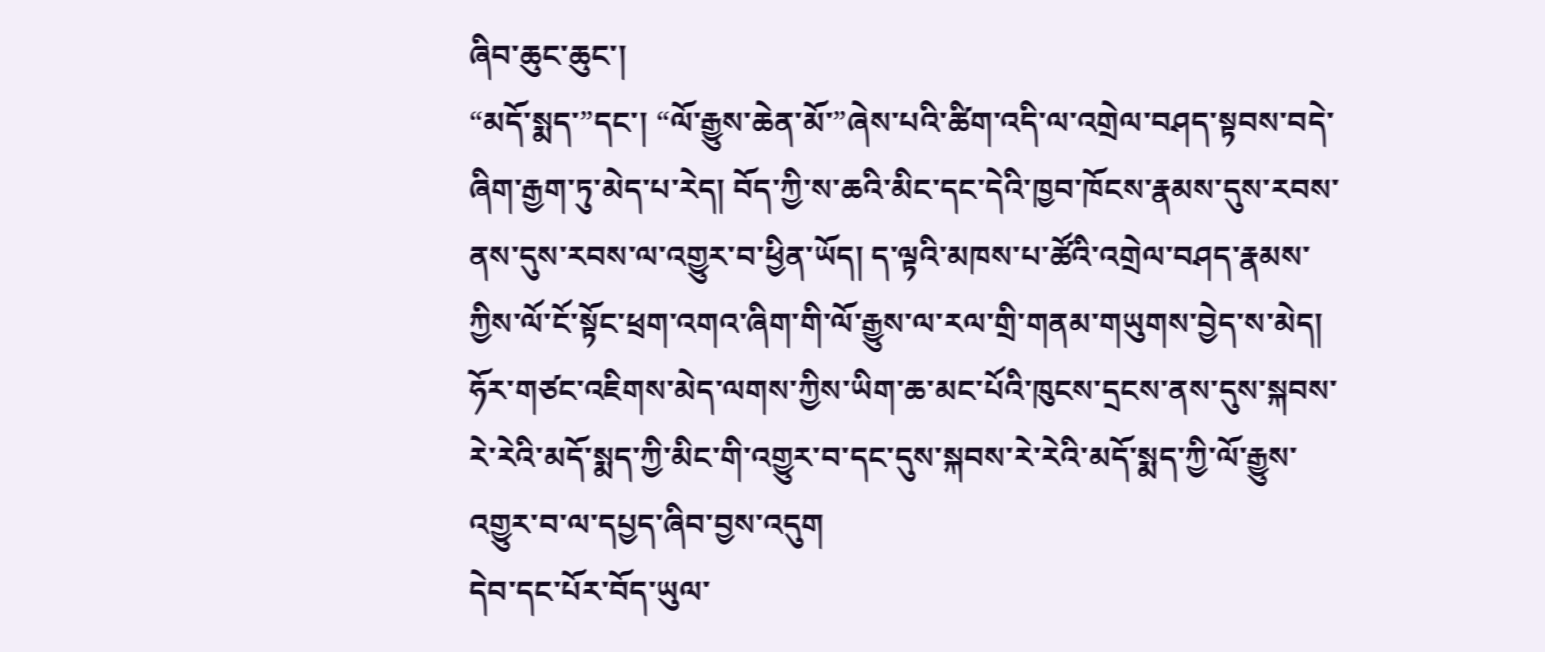ཞིབ་ཆུང་ཆུང་།
“མདོ་སྨད་”དང་། “ལོ་རྒྱུས་ཆེན་མོ་”ཞེས་པའི་ཚིག་འདི་ལ་འགྲེལ་བཤད་སྟབས་བདེ་ཞིག་རྒྱག་ཏུ་མེད་པ་རེད། བོད་ཀྱི་ས་ཆའི་མིང་དང་དེའི་ཁྱབ་ཁོངས་རྣམས་དུས་རབས་ནས་དུས་རབས་ལ་འགྱུར་བ་ཕྱིན་ཡོད། ད་ལྟའི་མཁས་པ་ཚོའི་འགྲེལ་བཤད་རྣམས་ཀྱིས་ལོ་ངོ་སྟོང་ཕྲག་འགའ་ཞིག་གི་ལོ་རྒྱུས་ལ་རལ་གྲི་གནམ་གཡུགས་བྱེད་ས་མེད། ཧོར་གཙང་འཇིགས་མེད་ལགས་ཀྱིས་ཡིག་ཆ་མང་པོའི་ཁུངས་དྲངས་ནས་དུས་སྐབས་རེ་རེའི་མདོ་སྨད་ཀྱི་མིང་གི་འགྱུར་བ་དང་དུས་སྐབས་རེ་རེའི་མདོ་སྨད་ཀྱི་ལོ་རྒྱུས་འགྱུར་བ་ལ་དཔྱད་ཞིབ་བྱས་འདུག
དེབ་དང་པོར་བོད་ཡུལ་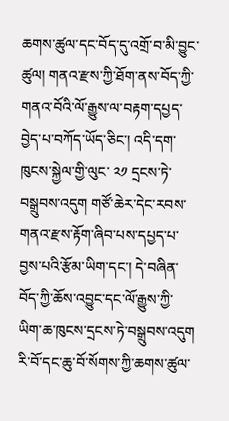ཆགས་ཚུལ་དང་བོད་དུ་འགྲོ་བ་མི་བྱུང་ཚུལ། གནའ་རྫས་ཀྱི་ཐོག་ནས་བོད་ཀྱི་གནའ་བོའི་ལོ་རྒྱུས་ལ་བརྟག་དཔྱད་བྱེད་པ་བཀོད་ཡོད་ཅིང་། འདི་དག་ཁུངས་སྐྱེལ་གྱི་ལུང་ ༢༡ དྲངས་ཏེ་བསྒྲུབས་འདུག གཙོ་ཆེར་དེང་རབས་གནའ་རྫས་རྟོག་ཞིབ་པས་དཔྱད་པ་བྱས་པའི་རྩོམ་ཡིག་དང་། དེ་བཞིན་བོད་ཀྱི་ཆོས་འབྱུང་དང་ལོ་རྒྱུས་ཀྱི་ཡིག་ཆ་ཁུངས་དྲངས་ཏེ་བསྒྲུབས་འདུག རི་བོ་དང་ཆུ་བོ་སོགས་ཀྱི་ཆགས་ཚུལ་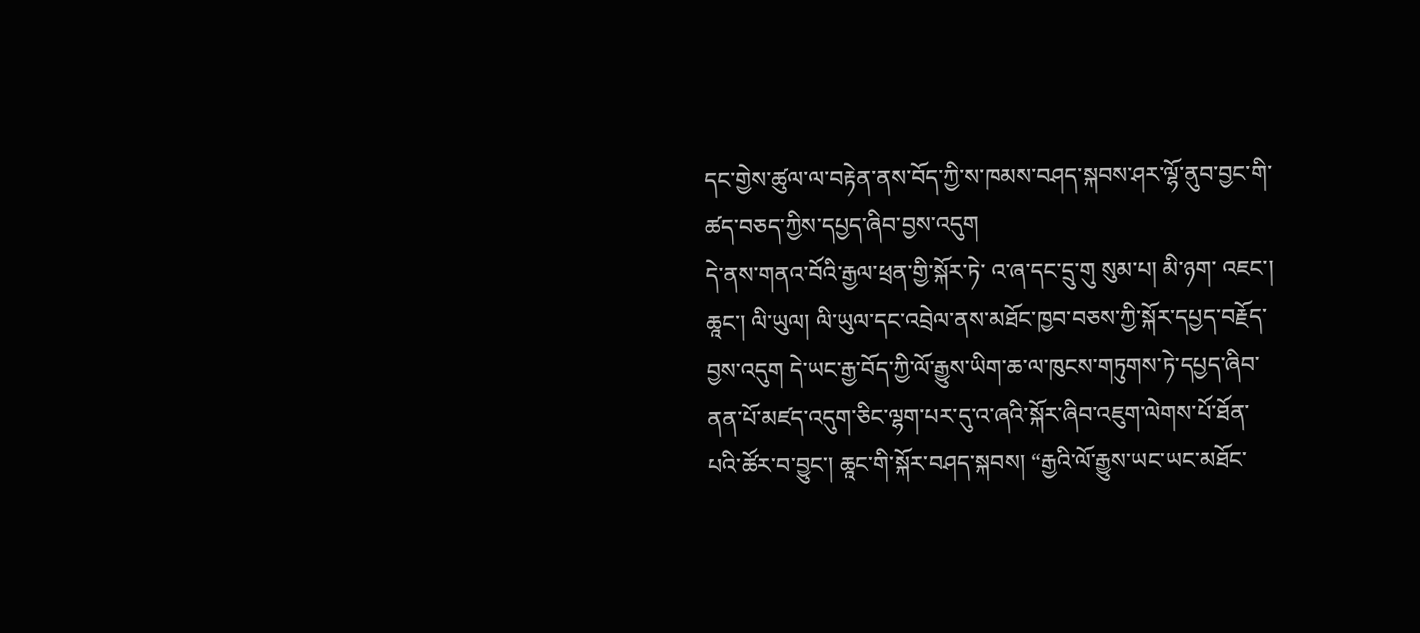དང་གྱེས་ཚུལ་ལ་བརྟེན་ནས་བོད་ཀྱི་ས་ཁམས་བཤད་སྐབས་ཤར་ལྷོ་ནུབ་བྱང་གི་ཚད་བཅད་ཀྱིས་དཔྱད་ཞིབ་བྱས་འདུག
དེ་ནས་གནའ་བོའི་རྒྱལ་ཕྲན་གྱི་སྐོར་ཏེ་ འ་ཞ་དང་དྲུ་གུ སུམ་པ། མི་ཉག་ འཇང་། ཆཱང་། ལི་ཡུལ། ལི་ཡུལ་དང་འབྲེལ་ནས་མཐོང་ཁྱབ་བཅས་ཀྱི་སྐོར་དཔྱད་བརྗོད་བྱས་འདུག དེ་ཡང་རྒྱ་བོད་ཀྱི་ལོ་རྒྱུས་ཡིག་ཆ་ལ་ཁུངས་གཏུགས་ཏེ་དཔྱད་ཞིབ་ནན་པོ་མཛད་འདུག་ཅིང་ལྷག་པར་དུ་འ་ཞའི་སྐོར་ཞིབ་འཇུག་ལེགས་པོ་ཐོན་པའི་ཚོར་བ་བྱུང་། ཆཱང་གི་སྐོར་བཤད་སྐབས། “རྒྱའི་ལོ་རྒྱུས་ཡང་ཡང་མཐོང་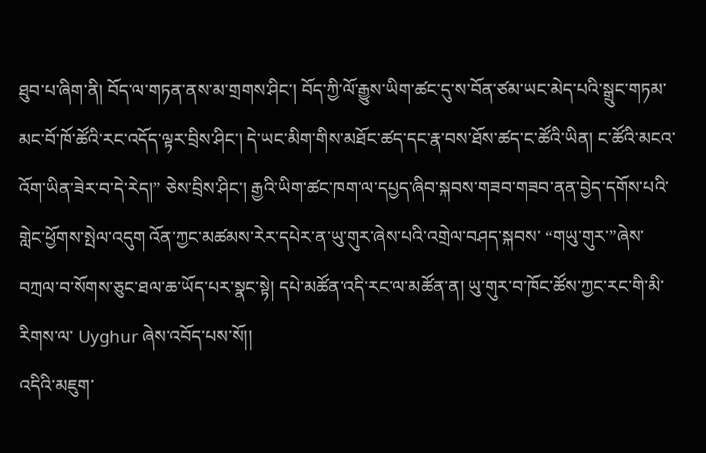ཐུབ་པ་ཞིག་ནི། བོད་ལ་གཏན་ནས་མ་གྲགས་ཤིང་། བོད་ཀྱི་ལོ་རྒྱུས་ཡིག་ཚང་དུ་ས་བོན་ཙམ་ཡང་མེད་པའི་སྒྲུང་གཏམ་མང་བོ་ཁོ་ཚོའི་རང་འདོད་ལྟར་བྲིས་ཤིང་། དེ་ཡང་མིག་གིས་མཐོང་ཚད་དང་རྣ་བས་ཐོས་ཚད་ང་ཚོའི་ཡིན། ང་ཚོའི་མངའ་འོག་ཡིན་ཟེར་བ་དེ་རེད།” ཅེས་བྲིས་ཤིང་། རྒྱའི་ཡིག་ཚང་ཁག་ལ་དཔྱད་ཞིབ་སྐབས་གཟབ་གཟབ་ནན་བྱེད་དགོས་པའི་གླེང་ཕྱོགས་སྤེལ་འདུག འོན་ཀྱང་མཚམས་རེར་དཔེར་ན་ཡུ་གུར་ཞེས་པའི་འགྲེལ་བཤད་སྐབས་ “གཡུ་གུར་”ཞེས་བཀྲལ་བ་སོགས་ཅུང་ཐལ་ཆ་ཡོད་པར་སྣང་སྟེ། དཔེ་མཚོན་འདི་རང་ལ་མཚོན་ན། ཡུ་གུར་བ་ཁོང་ཚོས་ཀྱང་རང་གི་མི་རིགས་ལ་ Uyghur ཞེས་འབོད་པས་སོ།།
འདིའི་མཇུག་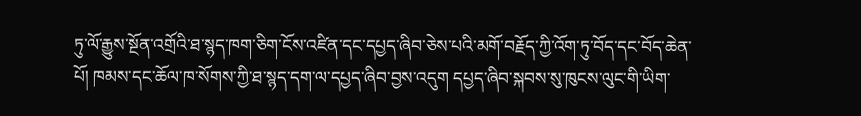ཏུ་ལོ་རྒྱུས་སྔོན་འགྲོའི་ཐ་སྙད་ཁག་ཅིག་ངོས་འཛིན་དང་དཔྱད་ཞིབ་ཅེས་པའི་མགོ་བརྗོད་ཀྱི་འོག་ཏུ་བོད་དང་བོད་ཆེན་པོ། ཁམས་དང་ཆོལ་ཁ་སོགས་ཀྱི་ཐ་སྙད་དག་ལ་དཔྱད་ཞིབ་བྱས་འདུག དཔྱད་ཞིབ་སྐབས་སུ་ཁུངས་ལུང་གི་ཡིག་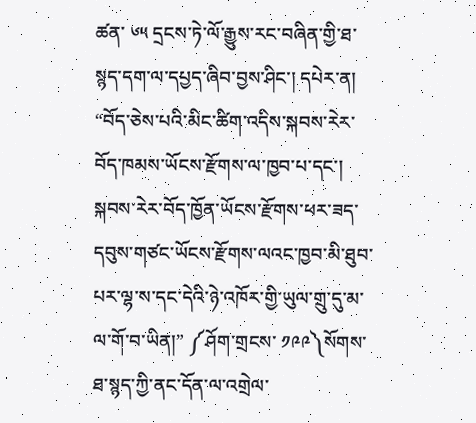ཚན་ ༦༥ དྲངས་ཏེ་ལོ་རྒྱུས་རང་བཞིན་གྱི་ཐ་སྙད་དག་ལ་དཔྱད་ཞིབ་བྱས་ཤིང་། དཔེར་ན། “བོད་ཅེས་པའི་མིང་ཚིག་འདིས་སྐབས་རེར་བོད་ཁམས་ཡོངས་རྫོགས་ལ་ཁྱབ་པ་དང་། སྐབས་རེར་བོད་ཁྱོན་ཡོངས་རྫོགས་ཕར་ཟད་དབུས་གཙང་ཡོངས་རྫོགས་ལའང་ཁྱབ་མི་ཐུབ་པར་ལྷ་ས་དང་དེའི་ཉེ་འཁོར་གྱི་ཡུལ་གྲུ་དུ་མ་ལ་གོ་བ་ཡིན།” ༼ཤོག་གྲངས་ ༡༩༩༽སོགས་ཐ་སྙད་ཀྱི་ནང་དོན་ལ་འགྲེལ་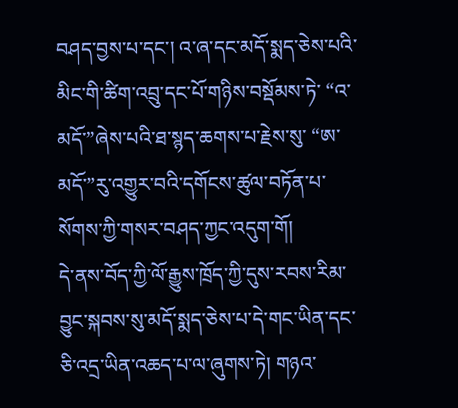བཤད་བྱས་པ་དང་། འ་ཞ་དང་མདོ་སྨད་ཅེས་པའི་མིང་གི་ཚིག་འབྲུ་དང་པོ་གཉིས་བསྡོམས་ཏེ་ “འ་མདོ་”ཞེས་པའི་ཐ་སྙད་ཆགས་པ་རྗེས་སུ་ “ཨ་མདོ་”རུ་འགྱུར་བའི་དགོངས་ཚུལ་བཏོན་པ་སོགས་ཀྱི་གསར་བཤད་ཀྱང་འདུག་གོ།
དེ་ནས་བོད་ཀྱི་ལོ་རྒྱུས་ཁྲོད་ཀྱི་དུས་རབས་རིམ་བྱུང་སྐབས་སུ་མདོ་སྨད་ཅེས་པ་དེ་གང་ཡིན་དང་ཅི་འདྲ་ཡིན་འཆད་པ་ལ་ཞུགས་ཏེ། གཉའ་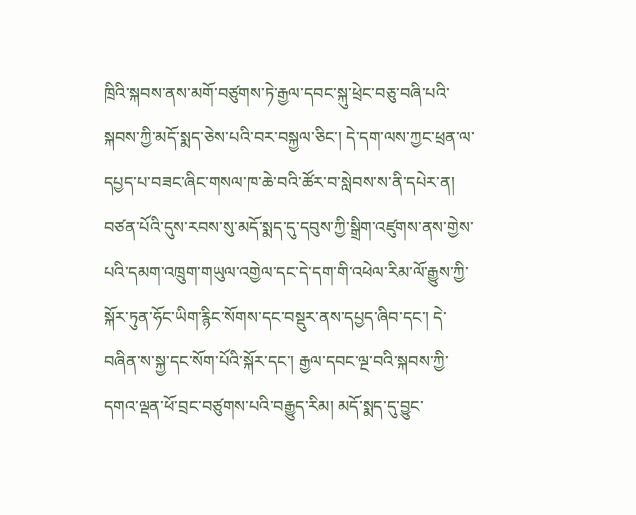ཁྲིའི་སྐབས་ནས་མགོ་བཙུགས་ཏེ་རྒྱལ་དབང་སྐུ་ཕྲེང་བཅུ་བཞི་པའི་སྐབས་ཀྱི་མདོ་སྨད་ཅེས་པའི་བར་བསྐྱལ་ཅིང་། དེ་དག་ལས་ཀྱང་ཕྲན་ལ་དཔྱད་པ་བཟང་ཞིང་གསལ་ཁ་ཆེ་བའི་ཚོར་བ་སླེབས་ས་ནི་དཔེར་ན། བཙན་པོའི་དུས་རབས་སུ་མདོ་སྨད་དུ་དབུས་ཀྱི་སྒྲིག་འཛུགས་ནས་གྱེས་པའི་དམག་འཁྲུག་གཡུལ་འགྱེལ་དང་དེ་དག་གི་འཕེལ་རིམ་ལོ་རྒྱུས་ཀྱི་སྐོར་ཏུན་ཧོང་ཡིག་རྙིང་སོགས་དང་བསྡུར་ནས་དཔྱད་ཞིབ་དང་། དེ་བཞིན་ས་སྐྱ་དང་སོག་པོའི་སྐོར་དང་། རྒྱལ་དབང་ལྔ་བའི་སྐབས་ཀྱི་དགའ་ལྡན་ཕོ་བྲང་བཙུགས་པའི་བརྒྱུད་རིམ། མདོ་སྨད་དུ་བྱུང་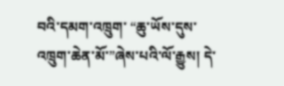བའི་དམག་འཁྲུག་ “ཆུ་ཡོས་དུས་འཁྲུག་ཆེན་མོ་”ཞེས་པའི་ལོ་རྒྱུས། དེ་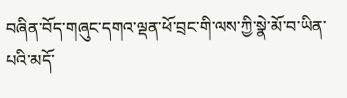བཞིན་བོད་གཞུང་དགའ་ལྡན་ཕོ་བྲང་གི་ལས་ཀྱི་སྣེ་མོ་བ་ཡིན་པའི་མདོ་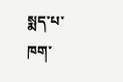སྨད་པ་ཁག་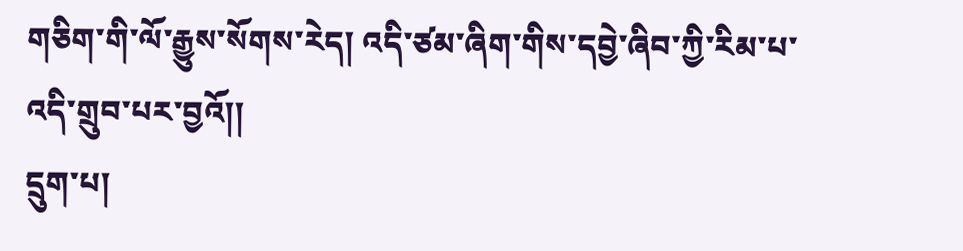གཅིག་གི་ལོ་རྒྱུས་སོགས་རེད། འདི་ཙམ་ཞིག་གིས་དབྱེ་ཞིབ་ཀྱི་རིམ་པ་འདི་གྲུབ་པར་བྱའོ།།
དྲུག་པ།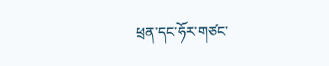ཕྲན་དང་ཧོར་གཙང་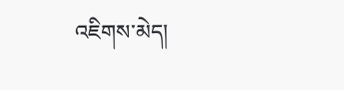འཇིགས་མེད།